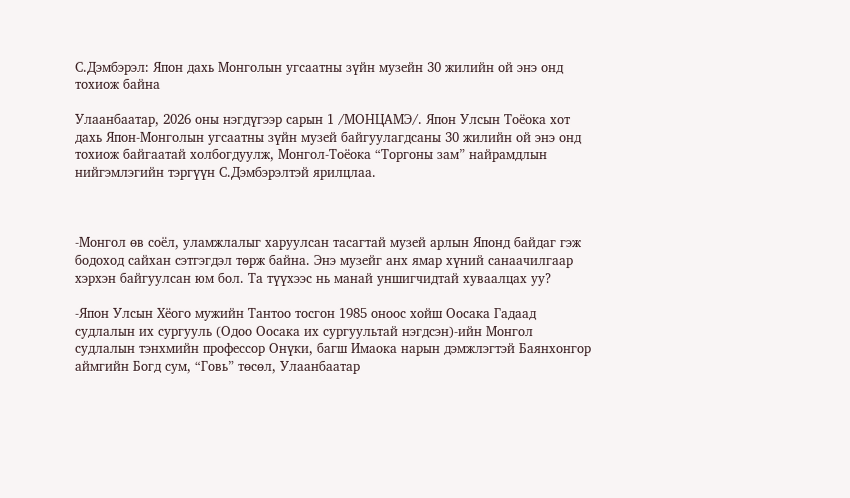С.Дэмбэрэл: Япон дахь Монголын угсаатны зүйн музейн 30 жилийн ой энэ онд тохиож байна

Улаанбаатар, 2026 оны нэгдүгээр сарын 1 /МОНЦАМЭ/. Япон Улсын Тоёока хот дахь Япон-Монголын угсаатны зүйн музей байгуулагдсаны 30 жилийн ой энэ онд тохиож байгаатай холбогдуулж, Монгол-Тоёока “Торгоны зам” найрамдлын нийгэмлэгийн тэргүүн С.Дэмбэрэлтэй ярилцлаа.



-Монгол өв соёл, уламжлалыг харуулсан тасагтай музей арлын Японд байдаг гэж бодоход сайхан сэтгэгдэл төрж байна. Энэ музейг анх ямар хүний санаачилгаар хэрхэн байгуулсан юм бол. Та түүхээс нь манай уншигчидтай хуваалцах уу?

-Япон Улсын Хёого мужийн Тантоо тосгон 1985 оноос хойш Оосака Гадаад судлалын их сургууль (Одоо Оосака их сургуультай нэгдсэн)-ийн Монгол судлалын тэнхмийн профессор Онүки, багш Имаока нарын дэмжлэгтэй Баянхонгор аймгийн Богд сум, “Говь” төсөл, Улаанбаатар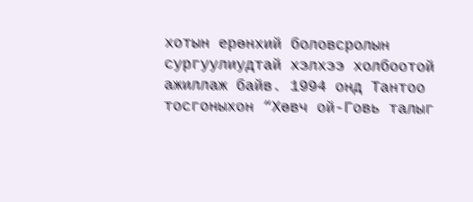хотын ерөнхий боловсролын сургуулиудтай хэлхээ холбоотой ажиллаж байв. 1994 онд Тантоо тосгоныхон “Хөвч ой-Говь талыг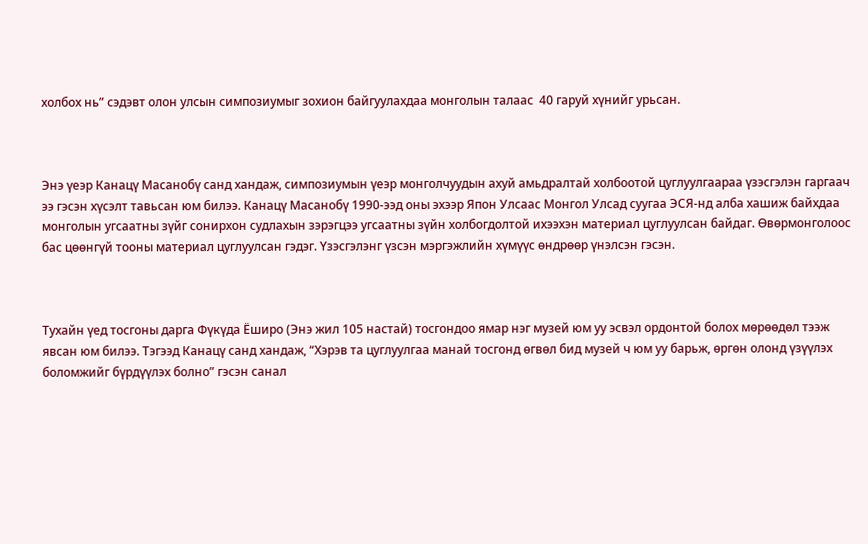холбох нь” сэдэвт олон улсын симпозиумыг зохион байгуулахдаа монголын талаас  40 гаруй хүнийг урьсан.



Энэ үеэр Канацү Масанобү санд хандаж, симпозиумын үеэр монголчуудын ахуй амьдралтай холбоотой цуглуулгаараа үзэсгэлэн гаргаач ээ гэсэн хүсэлт тавьсан юм билээ. Канацү Масанобү 1990-ээд оны эхээр Япон Улсаас Монгол Улсад суугаа ЭСЯ-нд алба хашиж байхдаа монголын угсаатны зүйг сонирхон судлахын зэрэгцээ угсаатны зүйн холбогдолтой ихээхэн материал цуглуулсан байдаг. Өвөрмонголоос бас цөөнгүй тооны материал цуглуулсан гэдэг. Үзэсгэлэнг үзсэн мэргэжлийн хүмүүс өндрөөр үнэлсэн гэсэн.



Тухайн үед тосгоны дарга Фүкүда Ёширо (Энэ жил 105 настай) тосгондоо ямар нэг музей юм уу эсвэл ордонтой болох мөрөөдөл тээж явсан юм билээ. Тэгээд Канацү санд хандаж, “Хэрэв та цуглуулгаа манай тосгонд өгвөл бид музей ч юм уу барьж, өргөн олонд үзүүлэх боломжийг бүрдүүлэх болно” гэсэн санал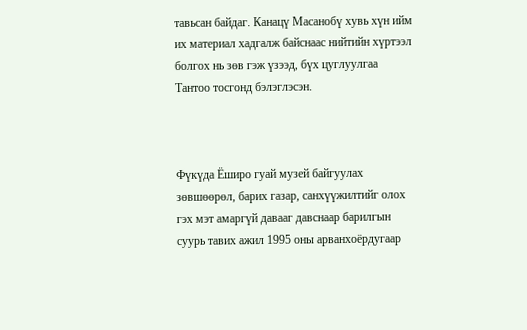тавьсан байдаг. Канацү Масанобү хувь хүн ийм их материал хадгалж байснаас нийтийн хүртээл болгох нь зөв гэж үзээд, бүх цуглуулгаа Тантоо тосгонд бэлэглэсэн.



Фүкүда Ёширо гуай музей байгуулах зөвшөөрөл, барих газар, санхүүжилтийг олох гэх мэт амаргүй давааг давснаар барилгын суурь тавих ажил 1995 оны арванхоёрдугаар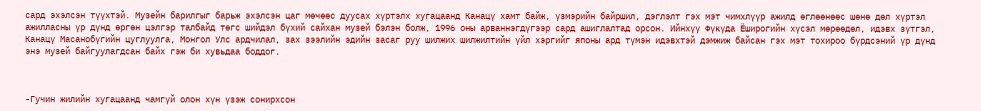сард эхэлсэн түүхтэй. Музейн барилгыг барьж эхэлсэн цаг мөчөөс дуусах хүртэлх хугацаанд Канацү хамт байж, үзмэрийн байршил, дэглэлт гэх мэт чимхлүүр ажилд өглөөнөөс шөнө дөл хүртэл ажилласны үр дүнд өргөн цэлгэр талбайд төгс шийдэл бүхий сайхан музей бэлэн болж, 1996 оны арваннэгдүгээр сард ашиглалтад орсон. Ийнхүү Фүкүда Ёширогийн хүсэл мөрөөдөл, идэвх зүтгэл, Канацү Масанобүгийн цуглуулга, Монгол Улс ардчилал, зах зээлийн эдийн засаг руу шилжих шилжилтийн үйл хэргийг японы ард түмэн идэвхтэй дэмжиж байсан гэх мэт тохироо бүрдсэний үр дүнд энэ музей байгуулагдсан байх гэж би хувьдаа боддог.



-Гучин жилийн хугацаанд чамгүй олон хүн үзэж сонирхсон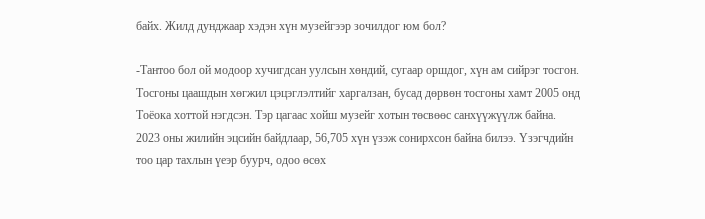байх. Жилд дунджаар хэдэн хүн музейгээр зочилдог юм бол?

-Тантоо бол ой модоор хучигдсан уулсын хөндий, сугаар оршдог, хүн ам сийрэг тосгон. Тосгоны цаашдын хөгжил цэцэглэлтийг харгалзан, бусад дөрвөн тосгоны хамт 2005 онд Тоёока хоттой нэгдсэн. Тэр цагаас хойш музейг хотын төсвөөс санхүүжүүлж байна. 2023 оны жилийн эцсийн байдлаар, 56,705 хүн үзэж сонирхсон байна билээ. Үзэгчдийн тоо цар тахлын үеэр буурч, одоо өсөх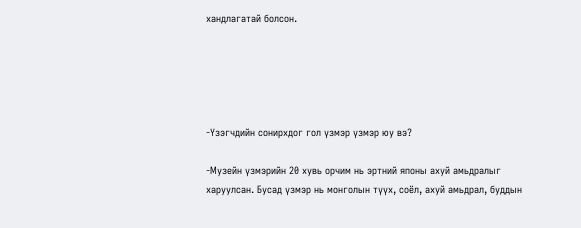хандлагатай болсон.





-Үзэгчдийн сонирхдог гол үзмэр үзмэр юу вэ?

-Музейн үзмэрийн 20 хувь орчим нь эртний японы ахуй амьдралыг харуулсан. Бусад үзмэр нь монголын түүх, соёл, ахуй амьдрал, буддын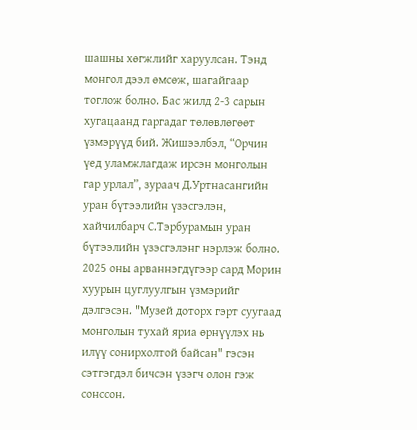шашны хөгжлийг харуулсан. Тэнд монгол дээл өмсөж, шагайгаар тоглож болно. Бас жилд 2-3 сарын хугацаанд гаргадаг төлөвлөгөөт үзмэрүүд бий. Жишээлбэл, “Орчин үед уламжлагдаж ирсэн монголын гар урлал”, зураач Д.Уртнасангийн уран бүтээлийн үзэсгэлэн, хайчилбарч С.Тэрбурамын уран бүтээлийн үзэсгэлэнг нэрлэж болно. 2025 оны арваннэгдүгээр сард Морин хуурын цуглуулгын үзмэрийг дэлгэсэн. "Музей доторх гэрт суугаад монголын тухай яриа өрнүүлэх нь илүү сонирхолтой байсан" гэсэн сэтгэгдэл бичсэн үзэгч олон гэж сонссон.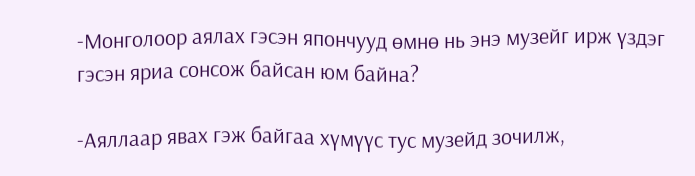-Монголоор аялах гэсэн япончууд өмнө нь энэ музейг ирж үздэг гэсэн яриа сонсож байсан юм байна?

-Аяллаар явах гэж байгаа хүмүүс тус музейд зочилж,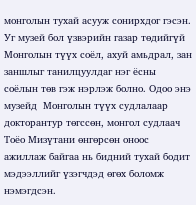монголын тухай асууж сонирхдог гэсэн. Уг музей бол үзвэрийн газар төдийгүй Монголын түүх соёл, ахуй амьдрал, зан заншлыг танилцуулдаг нэг ёсны соёлын төв гэж нэрлэж болно. Одоо энэ музейд  Монголын түүх судлалаар докторантур төгссөн, монгол судлаач Тоёо Мизүтани өнгөрсөн оноос ажиллаж байгаа нь бидний тухай бодит мэдээллийг үзэгчдэд өгөх боломж нэмэгдсэн.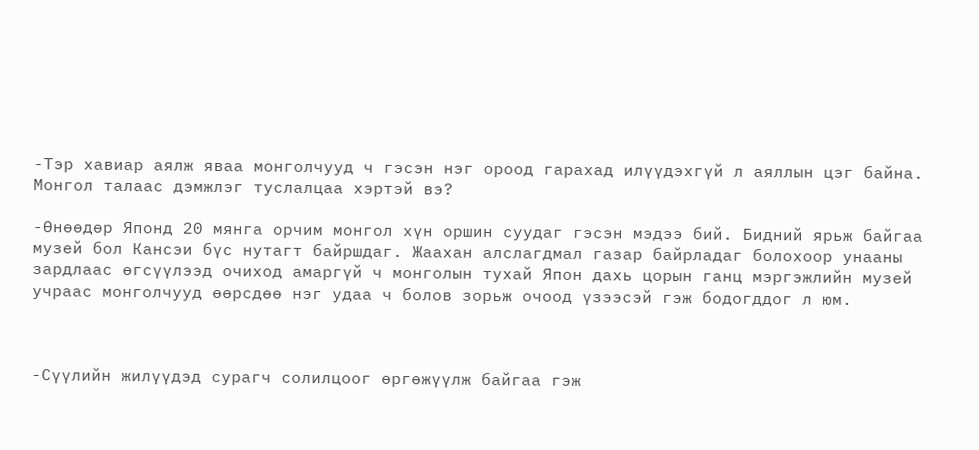-Тэр хавиар аялж яваа монголчууд ч гэсэн нэг ороод гарахад илүүдэхгүй л аяллын цэг байна. Монгол талаас дэмжлэг туслалцаа хэртэй вэ?

-Өнөөдөр Японд 20 мянга орчим монгол хүн оршин суудаг гэсэн мэдээ бий. Бидний ярьж байгаа музей бол Кансэи бүс нутагт байршдаг. Жаахан алслагдмал газар байрладаг болохоор унааны зардлаас өгсүүлээд очиход амаргүй ч монголын тухай Япон дахь цорын ганц мэргэжлийн музей учраас монголчууд өөрсдөө нэг удаа ч болов зорьж очоод үзээсэй гэж бодогддог л юм.



-Сүүлийн жилүүдэд сурагч солилцоог өргөжүүлж байгаа гэж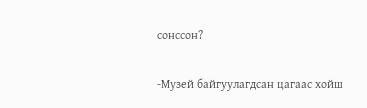сонссон?

-Музей байгуулагдсан цагаас хойш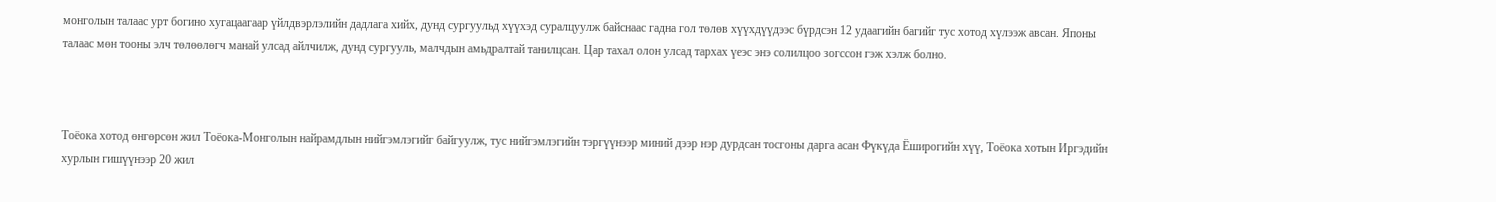монголын талаас урт богино хугацаагаар үйлдвэрлэлийн дадлага хийх, дунд сургуульд хүүхэд суралцуулж байснаас гадна гол төлөв хүүхдүүдээс бүрдсэн 12 удаагийн багийг тус хотод хүлээж авсан. Японы талаас мөн тооны элч төлөөлөгч манай улсад айлчилж, дунд сургууль, малчдын амьдралтай танилцсан. Цар тахал олон улсад тархах үеэс энэ солилцоо зогссон гэж хэлж болно.



Тоёока хотод өнгөрсөн жил Тоёока-Монголын найрамдлын нийгэмлэгийг байгуулж, тус нийгэмлэгийн тэргүүнээр миний дээр нэр дурдсан тосгоны дарга асан Фүкүда Ёширогийн хүү, Тоёока хотын Иргэдийн хурлын гишүүнээр 20 жил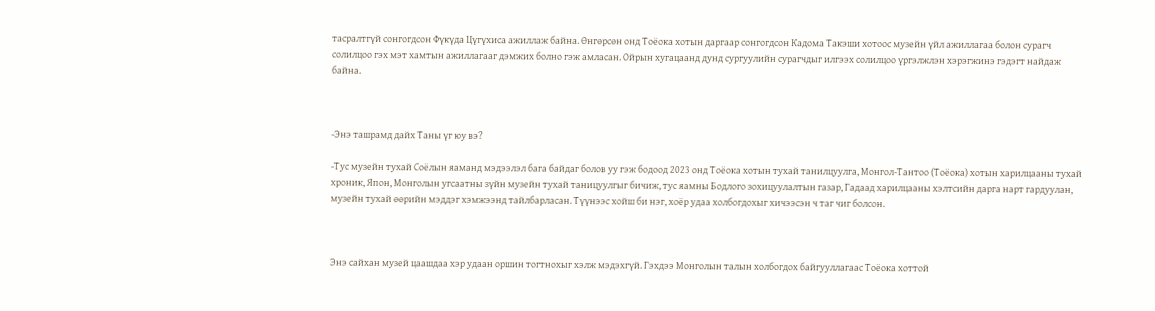тасралтгүй сонгогдсон Фүкүда Цүгүхиса ажиллаж байна. Өнгөрсөн онд Тоёока хотын даргаар сонгогдсон Кадома Такэши хотоос музейн үйл ажиллагаа болон сурагч солилцоо гэх мэт хамтын ажиллагааг дэмжих болно гэж амласан. Ойрын хугацаанд дунд сургуулийн сурагчдыг илгээх солилцоо үргэлжлэн хэрэгжинэ гэдэгт найдаж байна.



-Энэ ташрамд дайх Таны үг юу вэ?

-Тус музейн тухай Соёлын яаманд мэдээлэл бага байдаг болов уу гэж бодоод 2023 онд Тоёока хотын тухай танилцуулга, Монгол-Тантоо (Тоёока) хотын харилцааны тухай хроник, Япон, Монголын угсаатны зүйн музейн тухай таницуулгыг бичиж, тус яамны Бодлого зохицуулалтын газар, Гадаад харилцааны хэлтсийн дарга нарт гардуулан, музейн тухай өөрийн мэддэг хэмжээнд тайлбарласан. Түүнээс хойш би нэг, хоёр удаа холбогдохыг хичээсэн ч таг чиг болсон.



Энэ сайхан музей цаашдаа хэр удаан оршин тогтнохыг хэлж мэдэхгүй. Гэхдээ Монголын талын холбогдох байгууллагаас Тоёока хоттой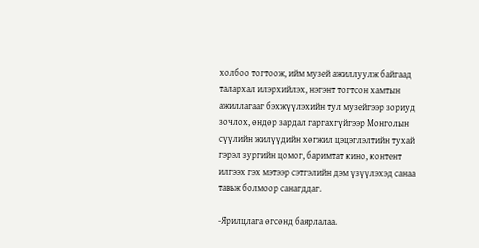холбоо тогтоож, ийм музей ажиллуулж байгаад талархал илэрхийлэх, нэгэнт тогтсон хамтын ажиллагааг бэхжүүлэхийн тул музейгээр зориуд зочлох, өндөр зардал гаргахгүйгээр Монголын сүүлийн жилүүдийн хөгжил цэцэглэлтийн тухай гэрэл зургийн цомог, баримтат кино, контент илгээх гэх мэтээр сэтгэлийн дэм үзүүлэхэд санаа тавьж болмоор санагддаг.

-Ярилцлага өгсөнд баярлалаа.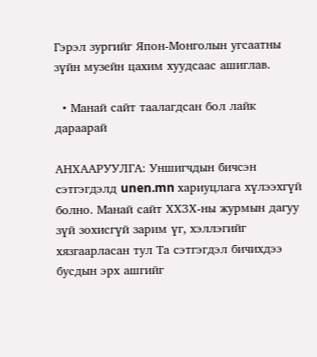Гэрэл зургийг Япон-Монголын угсаатны зүйн музейн цахим хуудсаас ашиглав.

  • Манай сайт таалагдсан бол лайк дараарай

АНХААРУУЛГА: Уншигчдын бичсэн сэтгэгдэлд unen.mn хариуцлага хүлээхгүй болно. Манай сайт ХХЗХ-ны журмын дагуу зүй зохисгүй зарим үг, хэллэгийг хязгаарласан тул Та сэтгэгдэл бичихдээ бусдын эрх ашгийг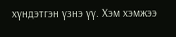хүндэтгэн үзнэ үү. Хэм хэмжээ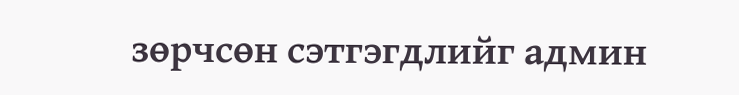зөрчсөн сэтгэгдлийг админ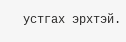устгах эрхтэй.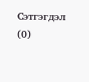Сэтгэгдэл (0)